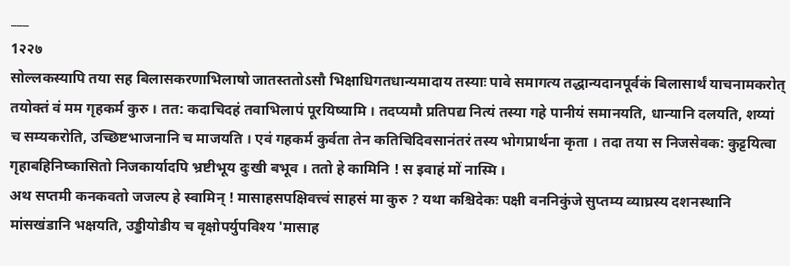___
1२२७
सोल्लकस्यापि तया सह बिलासकरणाभिलाषो जातस्ततोऽसौ भिक्षाधिगतधान्यमादाय तस्याः पावे समागत्य तद्धान्यदानपूर्वकं बिलासार्थं याचनामकरोत् तयोक्तं वं मम गृहकर्म कुरु । तत: कदाचिदहं तवाभिलापं पूरयिष्यामि । तदप्यमौ प्रतिपद्य नित्यं तस्या गहे पानीयं समानयति, धान्यानि दलयति, शय्यां च सम्यकरोति, उच्छिष्टभाजनानि च माजयति । एवं गहकर्म कुर्वता तेन कतिचिदिवसानंतरं तस्य भोगप्रार्थना कृता । तदा तया स निजसेवक: कुट्टयित्वा गृहाबहिनिष्कासितो निजकार्यादपि भ्रष्टीभूय दुःखी बभूव । ततो हे कामिनि ! स इवाहं मों नास्मि ।
अथ सप्तमी कनकवतो जजल्प हे स्वामिन् ! मासाहसपक्षिवत्त्वं साहसं मा कुरु ? यथा कश्चिदेकः पक्षी वननिकुंजे सुप्तम्य व्याघ्रस्य दशनस्थानि मांसखंडानि भक्षयति, उड्डीयोडीय च वृक्षोपर्युपविश्य 'मासाह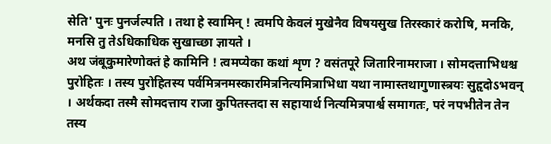सेति' पुनः पुनर्जल्पति । तथा हे स्वामिन् ! त्वमपि केवलं मुखेनैव विषयसुख तिरस्कारं करोषि, मनकि, मनसि तु तेऽधिकाधिक सुखाच्छा ज्ञायते ।
अथ जंबूकुमारेणोक्तं हे कामिनि ! त्वमप्येका कथां शृण ? वसंतपूरे जितारिनामराजा । सोमदत्ताभिधश्च पुरोहितः । तस्य पुरोहितस्य पर्वमित्रनमस्कारमित्रनित्यमित्राभिधा यथा नामास्तथागुणास्त्रयः सुहृदोऽभवन् । अर्थकदा तस्मै सोमदत्ताय राजा कुपितस्तदा स सहायार्थ नित्यमित्रपार्श्व समागतः, परं नपभीतेन तेन तस्य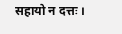सहायो न दत्तः ।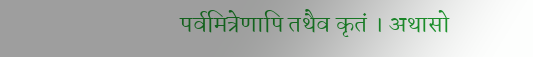पर्वमित्रेणापि तथैव कृतं । अथासो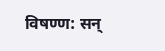विषण्ण: सन्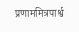प्रणाममित्रपार्श्व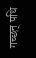गच्छन् पथि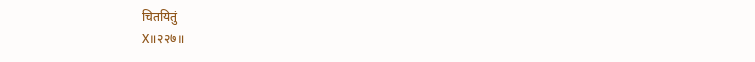चितयितुं
X॥२२७॥